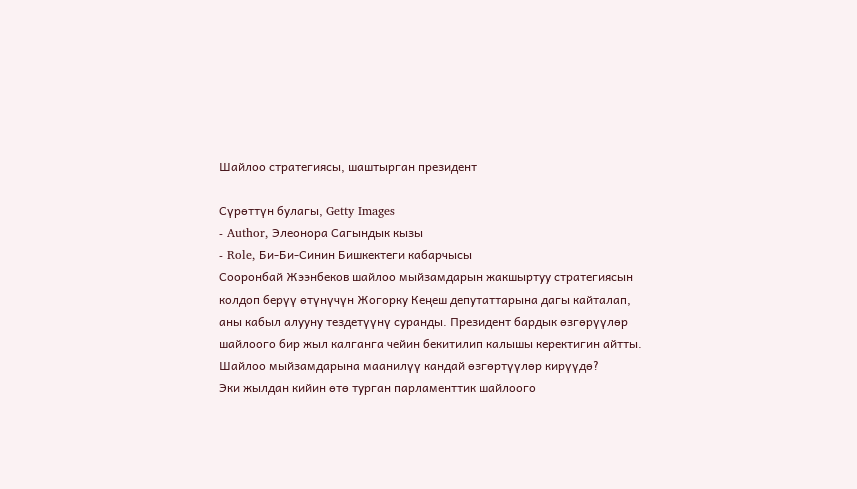Шайлоо стратегиясы, шаштырган президент

Сүрөттүн булагы, Getty Images
- Author, Элеонора Сагындык кызы
- Role, Би-Би-Синин Бишкектеги кабарчысы
Сооронбай Жээнбеков шайлоо мыйзамдарын жакшыртуу стратегиясын колдоп берүү өтүнүчүн Жогорку Кеңеш депутаттарына дагы кайталап, аны кабыл алууну тездетүүнү суранды. Президент бардык өзгөрүүлөр шайлоого бир жыл калганга чейин бекитилип калышы керектигин айтты.
Шайлоо мыйзамдарына маанилүү кандай өзгөртүүлөр кирүүдө?
Эки жылдан кийин өтө турган парламенттик шайлоого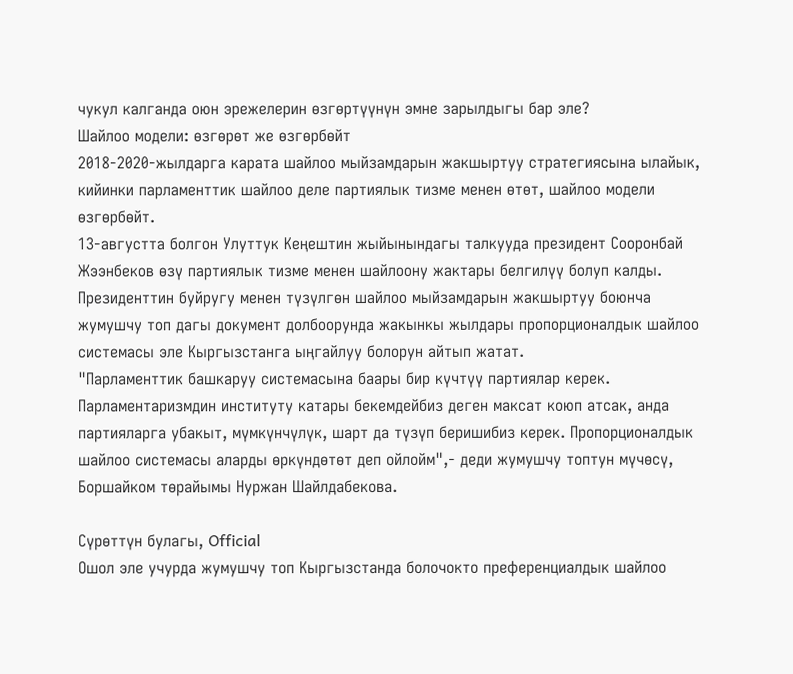чукул калганда оюн эрежелерин өзгөртүүнүн эмне зарылдыгы бар эле?
Шайлоо модели: өзгөрөт же өзгөрбөйт
2018-2020-жылдарга карата шайлоо мыйзамдарын жакшыртуу стратегиясына ылайык, кийинки парламенттик шайлоо деле партиялык тизме менен өтөт, шайлоо модели өзгөрбөйт.
13-августта болгон Улуттук Кеңештин жыйынындагы талкууда президент Сооронбай Жээнбеков өзү партиялык тизме менен шайлоону жактары белгилүү болуп калды.
Президенттин буйругу менен түзүлгөн шайлоо мыйзамдарын жакшыртуу боюнча жумушчу топ дагы документ долбоорунда жакынкы жылдары пропорционалдык шайлоо системасы эле Кыргызстанга ыңгайлуу болорун айтып жатат.
"Парламенттик башкаруу системасына баары бир күчтүү партиялар керек. Парламентаризмдин институту катары бекемдейбиз деген максат коюп атсак, анда партияларга убакыт, мүмкүнчүлүк, шарт да түзүп беришибиз керек. Пропорционалдык шайлоо системасы аларды өркүндөтөт деп ойлойм",- деди жумушчу топтун мүчөсү, Боршайком төрайымы Нуржан Шайлдабекова.

Сүрөттүн булагы, Official
Ошол эле учурда жумушчу топ Кыргызстанда болочокто преференциалдык шайлоо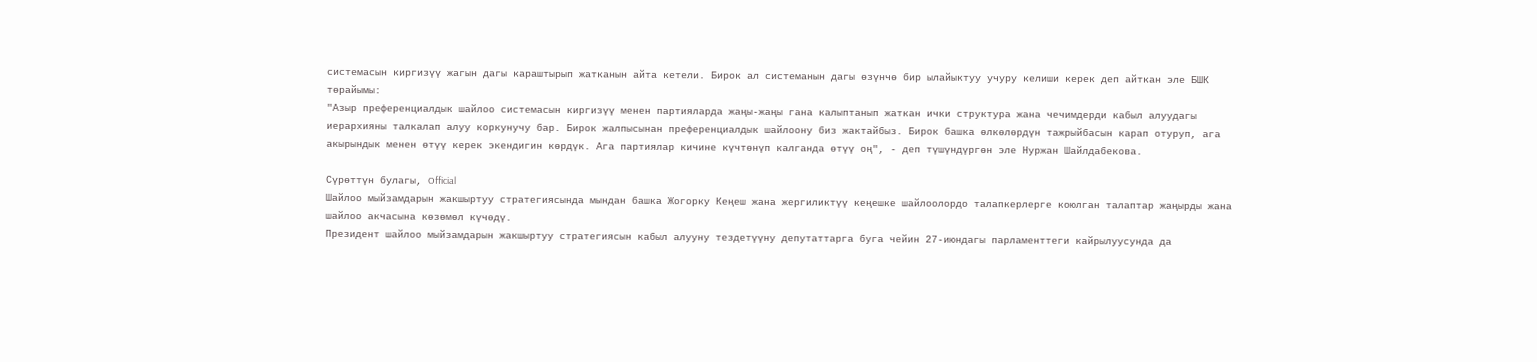системасын киргизүү жагын дагы караштырып жатканын айта кетели. Бирок ал системанын дагы өзүнчө бир ылайыктуу учуру келиши керек деп айткан эле БШК төрайымы:
"Азыр преференциалдык шайлоо системасын киргизүү менен партияларда жаңы-жаңы гана калыптанып жаткан ички структура жана чечимдерди кабыл алуудагы иерархияны талкалап алуу коркунучу бар. Бирок жалпысынан преференциалдык шайлоону биз жактайбыз. Бирок башка өлкөлөрдүн тажрыйбасын карап отуруп, ага акырындык менен өтүү керек экендигин көрдүк. Ага партиялар кичине күчтөнүп калганда өтүү оң", - деп түшүндүргөн эле Нуржан Шайлдабекова.

Сүрөттүн булагы, Official
Шайлоо мыйзамдарын жакшыртуу стратегиясында мындан башка Жогорку Кеңеш жана жергиликтүү кеңешке шайлоолордо талапкерлерге коюлган талаптар жаңырды жана шайлоо акчасына көзөмөл күчөдү.
Президент шайлоо мыйзамдарын жакшыртуу стратегиясын кабыл алууну тездетүүну депутаттарга буга чейин 27-июндагы парламенттеги кайрылуусунда да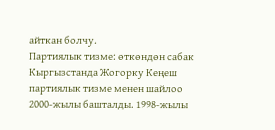айткан болчу.
Партиялык тизме: өткөндөн сабак
Кыргызстанда Жогорку Кеңеш партиялык тизме менен шайлоо 2000-жылы башталды. 1998-жылы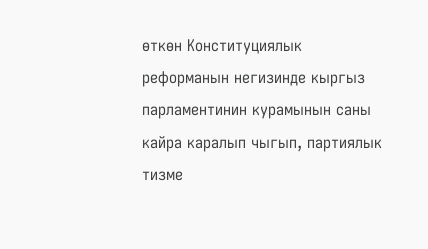өткөн Конституциялык реформанын негизинде кыргыз парламентинин курамынын саны кайра каралып чыгып, партиялык тизме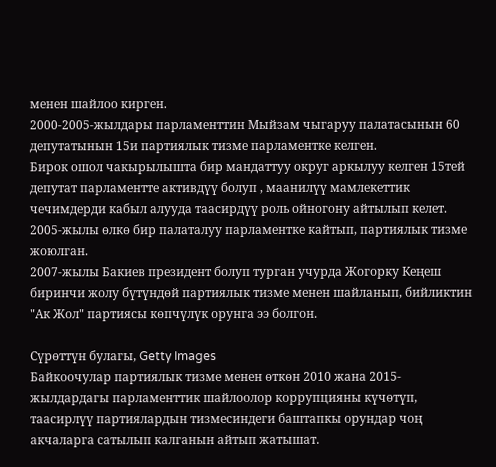менен шайлоо кирген.
2000-2005-жылдары парламенттин Мыйзам чыгаруу палатасынын 60 депутатынын 15и партиялык тизме парламентке келген.
Бирок ошол чакырылышта бир мандаттуу округ аркылуу келген 15тей депутат парламентте активдүү болуп , маанилүү мамлекеттик чечимдерди кабыл алууда таасирдүү роль ойногону айтылып келет.
2005-жылы өлкө бир палаталуу парламентке кайтып, партиялык тизме жоюлган.
2007-жылы Бакиев президент болуп турган учурда Жогорку Кеңеш биринчи жолу бүтүндөй партиялык тизме менен шайланып, бийликтин "Ак Жол" партиясы көпчүлүк орунга ээ болгон.

Сүрөттүн булагы, Getty Images
Байкоочулар партиялык тизме менен өткөн 2010 жана 2015-жылдардагы парламенттик шайлоолор коррупцияны күчөтүп, таасирлүү партиялардын тизмесиндеги баштапкы орундар чоң акчаларга сатылып калганын айтып жатышат.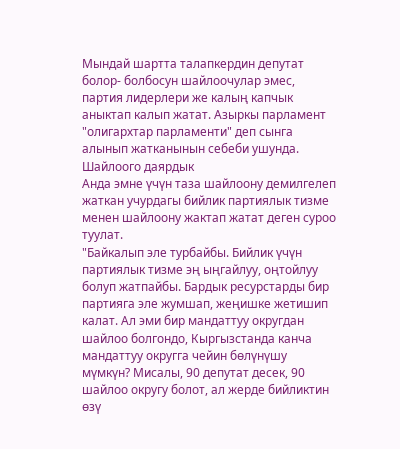Мындай шартта талапкердин депутат болор- болбосун шайлоочулар эмес, партия лидерлери же калың капчык аныктап калып жатат. Азыркы парламент "олигархтар парламенти" деп сынга алынып жатканынын себеби ушунда.
Шайлоого даярдык
Анда эмне үчүн таза шайлоону демилгелеп жаткан учурдагы бийлик партиялык тизме менен шайлоону жактап жатат деген суроо туулат.
"Байкалып эле турбайбы. Бийлик үчүн партиялык тизме эң ыңгайлуу, оңтойлуу болуп жатпайбы. Бардык ресурстарды бир партияга эле жумшап, жеңишке жетишип калат. Ал эми бир мандаттуу округдан шайлоо болгондо, Кыргызстанда канча мандаттуу округга чейин бөлүнүшу мүмкүн? Мисалы, 90 депутат десек, 90 шайлоо округу болот, ал жерде бийликтин өзү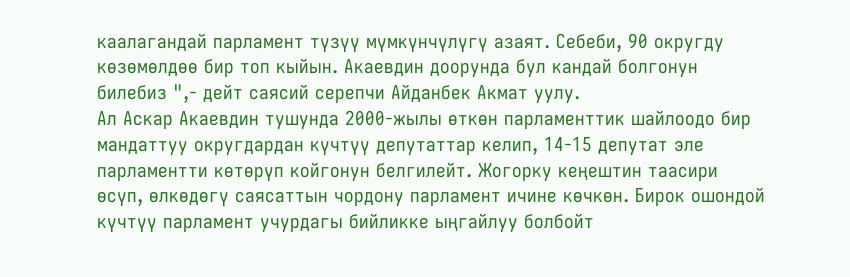каалагандай парламент түзүү мүмкүнчүлүгү азаят. Себеби, 90 округду көзөмөлдөө бир топ кыйын. Акаевдин доорунда бул кандай болгонун билебиз ",- дейт саясий серепчи Айданбек Акмат уулу.
Ал Аскар Акаевдин тушунда 2000-жылы өткөн парламенттик шайлоодо бир мандаттуу округдардан күчтүү депутаттар келип, 14-15 депутат эле парламентти көтөрүп койгонун белгилейт. Жогорку кеңештин таасири өсүп, өлкөдөгү саясаттын чордону парламент ичине көчкөн. Бирок ошондой күчтүү парламент учурдагы бийликке ыңгайлуу болбойт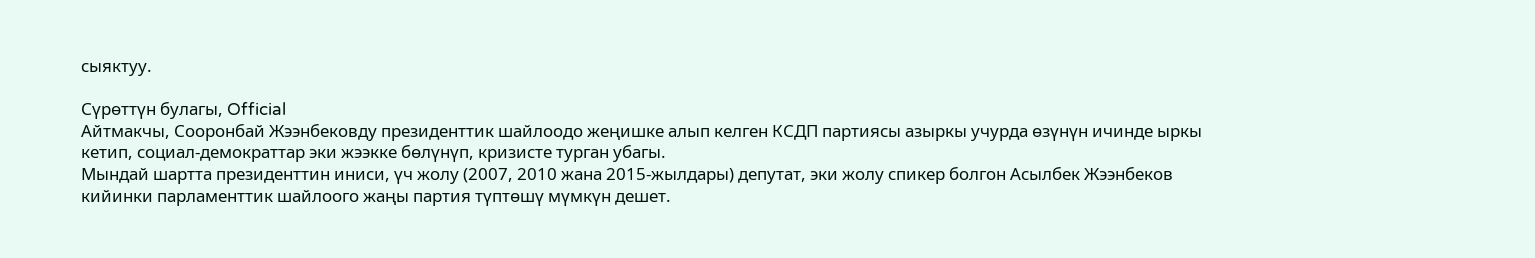сыяктуу.

Сүрөттүн булагы, Official
Айтмакчы, Сооронбай Жээнбековду президенттик шайлоодо жеңишке алып келген КСДП партиясы азыркы учурда өзүнүн ичинде ыркы кетип, социал-демократтар эки жээкке бөлүнүп, кризисте турган убагы.
Мындай шартта президенттин иниси, үч жолу (2007, 2010 жана 2015-жылдары) депутат, эки жолу спикер болгон Асылбек Жээнбеков кийинки парламенттик шайлоого жаңы партия түптөшү мүмкүн дешет.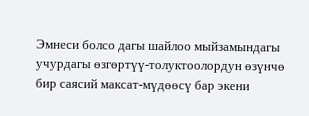Эмнеси болсо дагы шайлоо мыйзамындагы учурдагы өзгөртүү-толуктоолордун өзүнчө бир саясий максат-мүдөөсү бар экени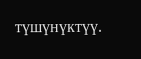түшүнүктүү.